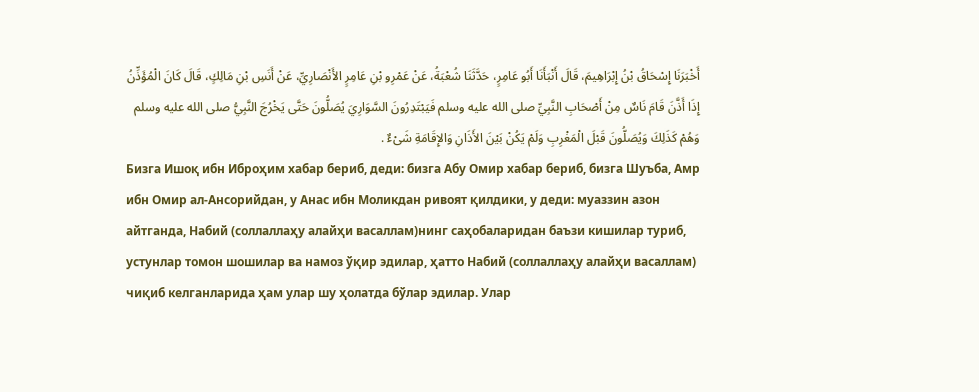أَخْبَرَنَا إِسْحَاقُ بْنُ إِبْرَاهِيمَ، قَالَ أَنْبَأَنَا أَبُو عَامِرٍ، حَدَّثَنَا شُعْبَةُ، عَنْ عَمْرِو بْنِ عَامِرٍ الأَنْصَارِيِّ، عَنْ أَنَسِ بْنِ مَالِكٍ، قَالَ كَانَ الْمُؤَذِّنُ إِذَا أَذَّنَ قَامَ نَاسٌ مِنْ أَصْحَابِ النَّبِيِّ صلى الله عليه وسلم فَيَبْتَدِرُونَ السَّوَارِيَ يُصَلُّونَ حَتَّى يَخْرُجَ النَّبِيُّ صلى الله عليه وسلم وَهُمْ كَذَلِكَ وَيُصَلُّونَ قَبْلَ الْمَغْرِبِ وَلَمْ يَكُنْ بَيْنَ الأَذَانِ وَالإِقَامَةِ شَىْءٌ .
Бизга Ишоқ ибн Иброҳим хабар бериб, деди: бизга Абу Омир хабар бериб, бизга Шуъба, Амр ибн Омир ал-Ансорийдан, у Анас ибн Моликдан ривоят қилдики, у деди: муаззин азон айтганда, Набий (соллаллаҳу алайҳи васаллам)нинг саҳобаларидан баъзи кишилар туриб, устунлар томон шошилар ва намоз ўқир эдилар, ҳатто Набий (соллаллаҳу алайҳи васаллам) чиқиб келганларида ҳам улар шу ҳолатда бўлар эдилар. Улар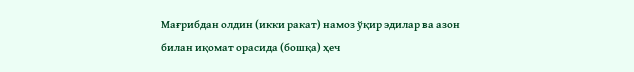Мағрибдан олдин (икки ракат) намоз ўқир эдилар ва азон билан иқомат орасида (бошқа) ҳеч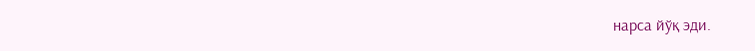нарса йўқ эди.